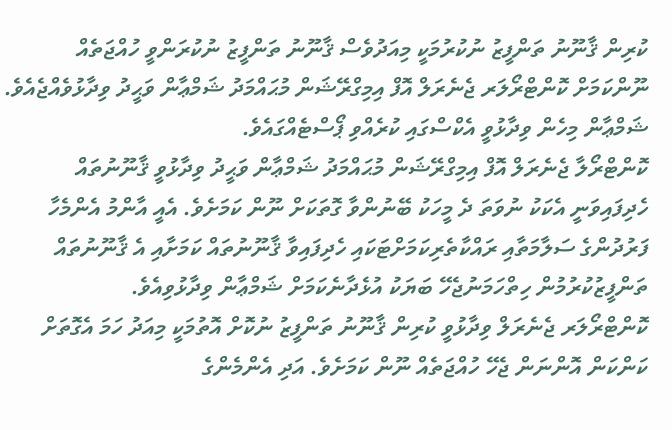ކުރިން ޤާނޫނު ތަންފީޒު ނުކުރުމަކީ މިއަދުވެސް ޤާނޫނު ތަންފީޒު ނުކުރަންވީ ހުއްޖަތެއް ނޫންކަމަށް ކޮންޓްރޯލަރ ޖެނެރަލް އޮފް އިމިގްރޭޝަން މުޙައްމަދު ޝަމްޢާން ވަޙީދު ވިދާޅުވެއްޖެއެވެ. ޝަމްޢާން މިހެން ވިދާޅުވީ އެކްސްގައި ކުރެއްވި ޕޯސްޓެއްގައެވެ.
ކޮންޓްރޯލާ ޖެނެރަލް އޮފް އިމިގްރޭޝަން މުޙައްމަދު ޝަމްޢާން ވަޙީދު ވިދާޅުވީ ޤާނޫނުތައް ހެދިފައިވަނީ އެކަކު ނުވަތަ ދެ މީހަކު ބޭނުންވާ ގޮތަކަށް ނޫން ކަމަށެވެ. އެއީ އާންމު އެންމެހާ ފަރުދުންގެ ސަލާމަތާއި ރައްކާތެރިކަމަށްޓަކައި ހެދިފައިވާ ޤާނޫނުތައް ކަމަށާއި އެ ޤާނޫނުތައް ތަންފީޒުކުރުމުން ހިތްހަމަނުޖެހޭ ބަޔަކު އުޅެދާނެކަމަށް ޝަމްޢާން ވިދާޅުވިއެވެ.
ކޮންޓްރޯލަރ ޖެނެރަލް ވިދާޅުވީ ކުރިން ޤާނޫނު ތަންފީޒު ނުކޮށް އޮތުމަކީ މިއަދު ހަމަ އެގޮތަށް ކަންކަން އޮންނަން ޖެހޭ ހުއްޖަތެއް ނޫން ކަމަށެވެ. އަދި އެންމެންގެ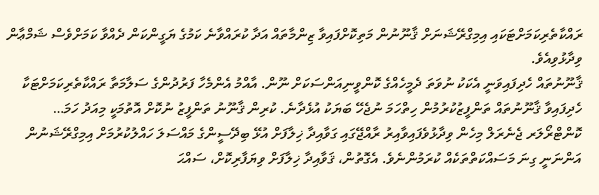ރައްކާތެރިކަމަށްޓަކައި އިމިގްރޭޝަނަށް ޤާނޫނުން މަތިކޮށްފައިވާ ޒިންމާތައް އަދާ ކުރައްވާނެ ކަމުގެ ޔަގީންކަން ދެއްވާ ކަމަށްވެސް ޝަމްޢާން ވިދާޅުވިއެވެ.
ޤާނޫނުތައް ހެދިފައިވަނީ އެކަކު ނުވަތަ ދެމީހެއްގެ ކޮންވީނިއަންސަކަށް ނޫން. އާއްމު އެންމެހާ ފަރުދުންގެ ސަލާމަތާ ރައްކާތެރިކަމަށްޓަކާ ހެދިފައިވާ ޤާނޫނުތައް ތަންފީޒުކުރުމުން ހިތްހަމަ ނުޖެހޭ ބަޔަކު އުޅެދާނެ. ކުރިން ޤާނޫނު ތަންފީޒު ނުކޮށް އޮތުމަކީ މިއަދު ހަމަ…
ކޮންޓްރޯލަރ ޖެނެރަލް މިހެން ވިދާޅުވެފައިވާއިރު ރާއްޖޭގައި ގަވާއިދާ ޚިލާފަށް އުޅޭ ބިދޭސީންގެ މައްސަލަ ހައްލުކުރުމަށް އިމިގްރޭޝަނުން އަންނަނީ ގިނަ މަސައްކަތްތަކެއް ކުރަމުންނެވެ. އެގޮތުން، ޤަވާއިދާ ޚިލާފަށް ވިޔަފާރިކޮށް، ސައްޙަ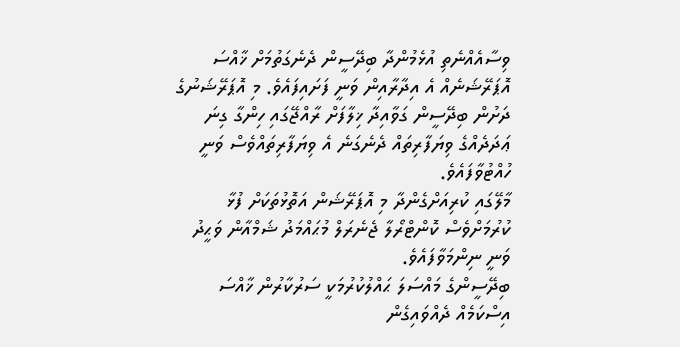ވިސާއެއްނެތި އުޅެމުންދާ ބިދޭސީން ދެނެގަތުމަށް ޚާއްސަ އޮޕަރޭޝަނެއް އެ އިދާރާއިން ވަނީ ފަށައިފައެވެ. މި އޮޕަރޭޝަނުގެ ދަށުން ބިދޭސީން ގަވާއިދާ ޚިލާފަށް ރާއްޖޭގައި ހިންގާ ގިނަ ޢަދަދެއްގެ ވިޔަފާރިތައް ދެނެގަނެ އެ ވިޔަފާރިތައްވެސް ވަނީ ހުއްޓުވާފައެވެ.
މާލޭގައި ކުރިއަށްގެންދާ މި އޮޕަރޭޝަން އަތޮޅުތަކަށް ފުޅާ ކުރުމަށްވެސް ކޮންޓްރޯލާ ޖެނެރަލް މުޙައްމަދު ޝަމްއާން ވަޙީދު ވަނީ ނިންމަވާފައެވެ.
ބިދޭސީންގެ މައްސަލަ ޙައްލުކުރުމަކީ ސަރުކާރުން ޚާއްސަ އިސްކަމެއް ދެއްވައިގެން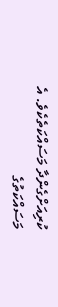ކުރިއަށްގެންދާ މަސައްކަތެކެވެ. އެ މަސައްކަތުގެ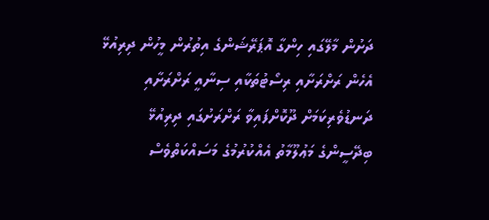ދަށުން މާލޭގައި ހިންގާ އޮޕަރޭޝަންގެ އިތުރުން މީހުން ދިރިއުޅޭ އެހެން ރަށްރަށާއި ރިސޯޓުތަކާއި ސިނާއީ ރަށްރަށާއި ދަނޑުވެރިކަމަށް ދޫކޮށްފައިވާ ރަށްރަށުގައި ދިރިއުޅޭ ބިދޭސީންގެ މަޢުލޫމާތު އެއްކުރުމުގެ މަސައްކަތްވެސް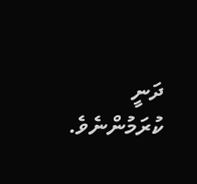ދަނީ ކުރަމުންނެވެ.